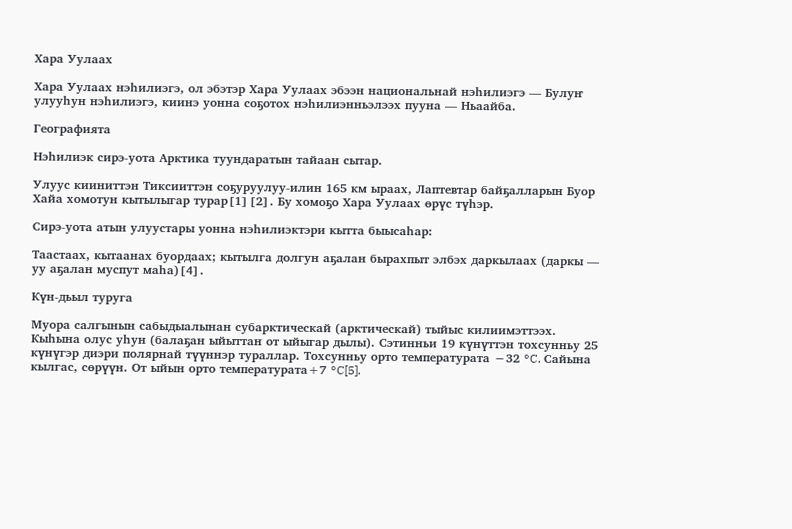Хара Уулаах

Хара Уулаах нэһилиэгэ, ол эбэтэр Хара Уулаах эбээн национальнай нэһилиэгэ — Булуҥ улууһун нэһилиэгэ, киинэ уонна соҕотох нэһилиэнньэлээх пууна — Ньаайба.

Географията

Нэһилиэк сирэ-уота Арктика туундаратын тайаан сытар.

Улуус кииниттэн Тиксииттэн соҕуруулуу-илин 165 км ыраах, Лаптевтар байҕалларын Буор Хайа хомотун кытылыгар турар[1][2]. Бу хомоҕо Хара Уулаах өрүс түһэр.

Сирэ-уота атын улуустары уонна нэһилиэктэри кытта быысаһар:

Таастаах, кытаанах буордаах; кытылга долгун аҕалан бырахпыт элбэх даркылаах (даркы — уу аҕалан муспут маһа)[4].

Күн-дьыл туруга

Муора салгынын сабыдыалынан субарктическай (арктическай) тыйыс килиимэттээх. Кыһына олус уһун (балаҕан ыйыттан от ыйыгар дылы). Сэтинньи 19 күнүттэн тохсунньу 25 күнүгэр диэри полярнай түүннэр тураллар. Тохсунньу орто температурата −32 °C. Сайына кылгас, сөрүүн. От ыйын орто температурата+7 °C[5].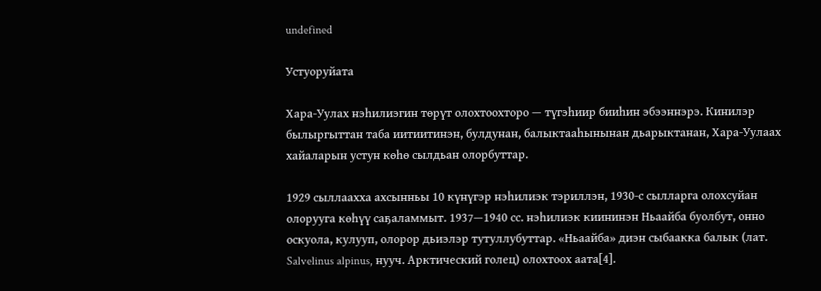undefined

Устуоруйата

Хара-Уулах нэһилиэгин төрүт олохтоохторо — түгэһиир бииһин эбээннэрэ. Кинилэр былыргыттан таба иитиитинэн, булдунан, балыктааһынынан дьарыктанан, Хара-Уулаах хайаларын устун көһө сылдьан олорбуттар.

1929 сыллаахха ахсынньы 10 күнүгэр нэһилиэк тэриллэн, 1930-с сылларга олохсуйан олорууга көһүү саҕаламмыт. 1937—1940 сс. нэһилиэк киининэн Ньаайба буолбут, онно оскуола, кулууп, олорор дьиэлэр тутуллубуттар. «Ньаайба» диэн сыбаакка балык (лат. Salvelinus alpinus, нууч. Арктический голец) олохтоох аата[4].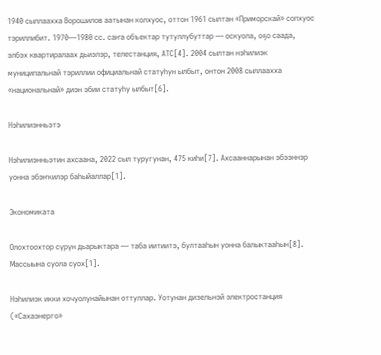1940 сыллаахха Ворошилов аатынан колхуос, оттон 1961 сылтан «Приморскай» сопхуос тэриллибит. 1970—1980 сс. саҥа объектар тутуллубуттар — оскуола, оҕо саада, элбэх квартиралаах дьиэлэр, телестанция, АТС[4]. 2004 сылтан нэһилиэк муниципальнай тэриллии официальнай статуһун ылбыт, онтон 2008 сыллаахха «национальнай» диэн эбии статуһу ылбыт[6].

Нэһилиэнньэтэ

Нэһилиэнньэтин ахсаана, 2022 сыл туругунан, 475 киһи[7]. Ахсааннарынан эбээннэр уонна эбэҥкилэр баһыйаллар[1].

Экономиката

Олохтоохтор сүрүн дьарыктара — таба иитиитэ, бултааһын уонна балыктааһын[8]. Массыына суола суох[1].

Нэһилиэк икки хочуолунайынан оттуллар. Уотунан дизельнэй электростанция («Сахаэнерго»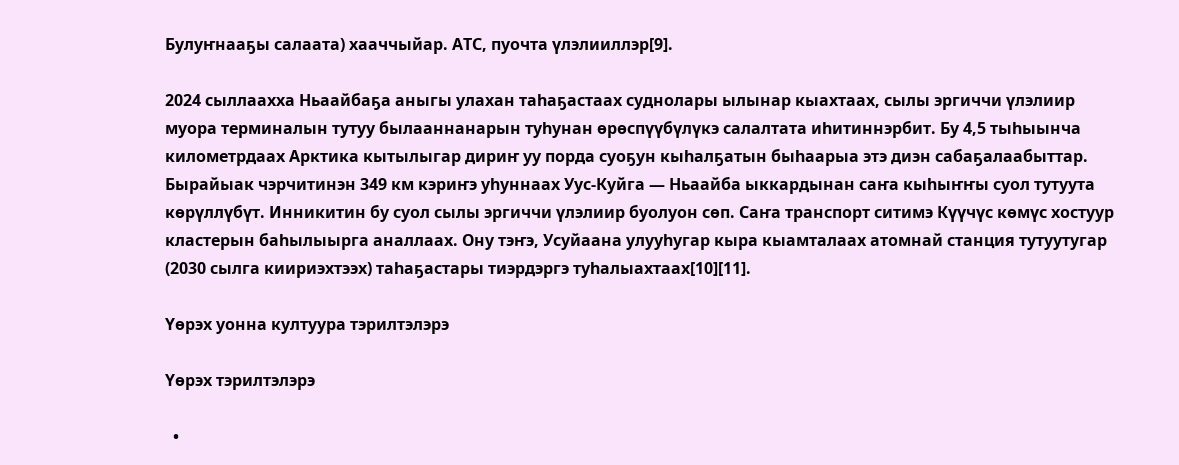Булуҥнааҕы салаата) хааччыйар. АТС, пуочта үлэлииллэр[9].

2024 сыллаахха Ньаайбаҕа аныгы улахан таһаҕастаах суднолары ылынар кыахтаах, сылы эргиччи үлэлиир муора терминалын тутуу былааннанарын туһунан өрөспүүбүлүкэ салалтата иһитиннэрбит. Бу 4,5 тыһыынча километрдаах Арктика кытылыгар дириҥ уу порда суоҕун кыһалҕатын быһаарыа этэ диэн сабаҕалаабыттар. Бырайыак чэрчитинэн 349 км кэриҥэ уһуннаах Уус-Куйга — Ньаайба ыккардынан саҥа кыһыҥҥы суол тутуута көрүллүбүт. Инникитин бу суол сылы эргиччи үлэлиир буолуон сөп. Саҥа транспорт ситимэ Күүчүс көмүс хостуур кластерын баһылыырга аналлаах. Ону тэҥэ, Усуйаана улууһугар кыра кыамталаах атомнай станция тутуутугар (2030 сылга киириэхтээх) таһаҕастары тиэрдэргэ туһалыахтаах[10][11].

Үөрэх уонна култуура тэрилтэлэрэ

Үөрэх тэрилтэлэрэ

  •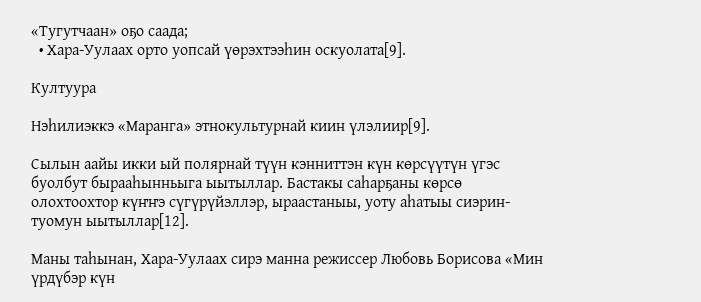«Тугутчаан» оҕо саада;
  • Хара-Уулаах орто уопсай үөрэхтээһин оскуолата[9].

Култуура

Нэһилиэккэ «Маранга» этнокультурнай киин үлэлиир[9].

Сылын аайы икки ый полярнай түүн кэнниттэн күн көрсүүтүн үгэс буолбут бырааһынньыга ыытыллар. Бастакы саһарҕаны көрсө олохтоохтор күҥҥэ сүгүрүйэллэр, ыраастаныы, уоту аһатыы сиэрин-туомун ыытыллар[12].

Маны таһынан, Хара-Уулаах сирэ манна режиссер Любовь Борисова «Мин үрдүбэр күн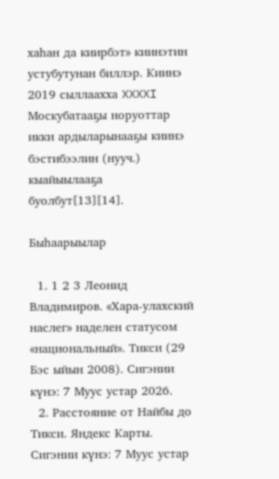хаһан да киирбэт» киинэтин устубутунан биллэр. Киинэ 2019 сыллаахха XXXXI Москубатааҕы норуоттар икки ардыларынааҕы киинэ бэстибээлин (нууч.) кыайыылааҕа буолбут[13][14].

Быһаарыылар

  1. 1 2 3 Леонид Владимиров. «Хара-улахский наслег» наделен статусом «национальный». Тикси (29 Бэс ыйын 2008). Сигэнии күнэ: 7 Муус устар 2026.
  2. Расстояние от Найбы до Тикси. Яндекс Карты. Сигэнии күнэ: 7 Муус устар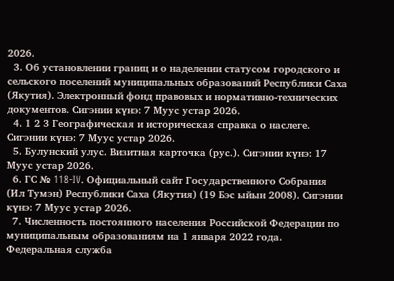2026.
  3. Об установлении границ и о наделении статусом городского и сельского поселений муниципальных образований Республики Саха (Якутия). Электронный фонд правовых и нормативно-технических документов. Сигэнии күнэ: 7 Муус устар 2026.
  4. 1 2 3 Географическая и историческая справка о наслеге. Сигэнии күнэ: 7 Муус устар 2026.
  5. Булунский улус. Визитная карточка (рус.). Сигэнии күнэ: 17 Муус устар 2026.
  6. ГС № 118-IV. Официальный сайт Государственного Собрания (Ил Тумэн) Республики Саха (Якутия) (19 Бэс ыйын 2008). Сигэнии күнэ: 7 Муус устар 2026.
  7. Численность постоянного населения Российской Федерации по муниципальным образованиям на 1 января 2022 года. Федеральная служба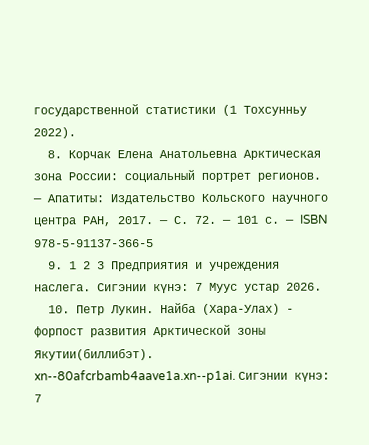государственной статистики (1 Тохсунньу 2022).
  8. Корчак Елена Анатольевна Арктическая зона России: социальный портрет регионов. — Апатиты: Издательство Кольского научного центра РАН, 2017. — С. 72. — 101 с. — ISBN 978-5-91137-366-5
  9. 1 2 3 Предприятия и учреждения наслега. Сигэнии күнэ: 7 Муус устар 2026.
  10. Петр Лукин. Найба (Хара-Улах) - форпост развития Арктической зоны Якутии(биллибэт). xn--80afcrbamb4aave1a.xn--p1ai. Сигэнии күнэ: 7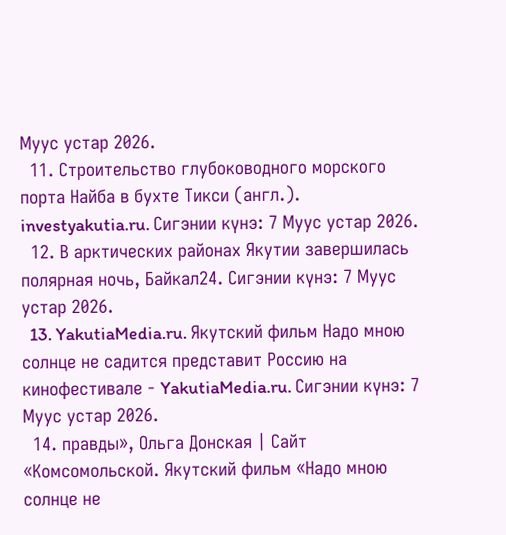Муус устар 2026.
  11. Строительство глубоководного морского порта Найба в бухте Тикси (англ.). investyakutia.ru. Сигэнии күнэ: 7 Муус устар 2026.
  12. В арктических районах Якутии завершилась полярная ночь, Байкал24. Сигэнии күнэ: 7 Муус устар 2026.
  13. YakutiaMedia.ru. Якутский фильм Надо мною солнце не садится представит Россию на кинофестивале - YakutiaMedia.ru. Сигэнии күнэ: 7 Муус устар 2026.
  14. правды», Ольга Донская | Сайт «Комсомольской. Якутский фильм «Надо мною солнце не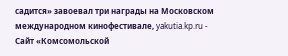садится» завоевал три награды на Московском международном кинофестивале, yakutia.kp.ru - Сайт «Комсомольской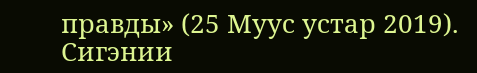правды» (25 Муус устар 2019). Сигэнии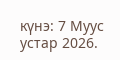күнэ: 7 Муус устар 2026.